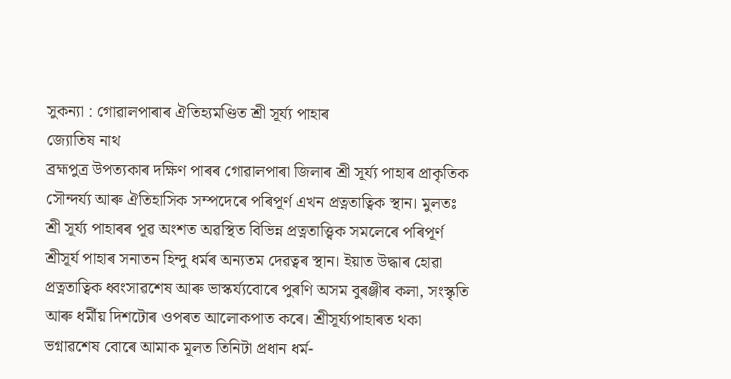সুকন্যা : গোৱালপাৰাৰ ঐতিহ্যমণ্ডিত শ্ৰী সূৰ্য্য পাহাৰ
জ্যোতিষ নাথ
ব্ৰহ্মপুত্ৰ উপত্যকাৰ দক্ষিণ পাৰৰ গোৱালপাৰা জিলাৰ শ্ৰী সূৰ্য্য পাহাৰ প্ৰাকৃতিক সৌন্দৰ্য্য আৰু ঐতিহাসিক সম্পদেৰে পৰিপূৰ্ণ এখন প্ৰত্নতাত্বিক স্থান। মুলতঃ শ্ৰী সূৰ্য্য পাহাৰৰ পূৱ অংশত অৱস্থিত বিভিন্ন প্ৰত্নতাত্ত্বিক সমলেৰে পৰিপূৰ্ণ শ্রীসূৰ্য পাহাৰ সনাতন হিন্দু ধৰ্মৰ অন্যতম দেৱত্বৰ স্থান। ইয়াত উদ্ধাৰ হোৱা প্ৰত্নতাত্বিক ধ্বংসাৱশেষ আৰু ভাস্কৰ্য্যবোৰে পুৰণি অসম বুৰঞ্জীৰ কলা, সংস্কৃতি আৰু ধৰ্মীয় দিশটোৰ ওপৰত আলোকপাত কৰে। শ্ৰীসূৰ্য্যপাহাৰত থকা ভগ্নাৱশেষ বোৰে আমাক মূলত তিনিটা প্ৰধান ধৰ্ম-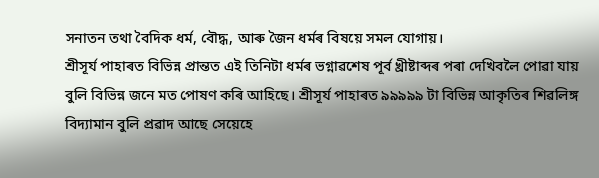সনাতন তথা বৈদিক ধৰ্ম, বৌদ্ধ, আৰু জৈন ধৰ্মৰ বিষয়ে সমল যোগায়।
শ্ৰীসূৰ্য পাহাৰত বিভিন্ন প্ৰান্তত এই তিনিটা ধৰ্মৰ ভগ্নাৱশেষ পূৰ্ব খ্ৰীষ্টাব্দৰ পৰা দেখিবলৈ পোৱা যায় বুলি বিভিন্ন জনে মত পোষণ কৰি আহিছে। শ্ৰীসূৰ্য পাহাৰত ৯৯৯৯৯ টা বিভিন্ন আকৃতিৰ শিৱলিঙ্গ বিদ্যামান বুলি প্ৰৱাদ আছে সেয়েহে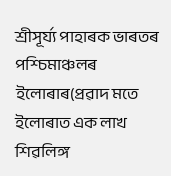শ্ৰীসূৰ্য্য পাহাৰক ভাৰতৰ পশ্চিমাঞ্চলৰ ইলোৰাৰ(প্ৰৱাদ মতে ইলোৰাত এক লাখ শিৱলিঙ্গ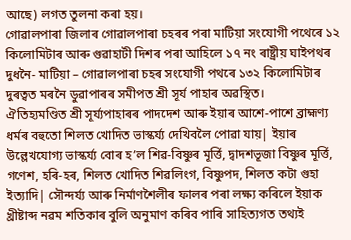আছে) লগত তুলনা কৰা হয়।
গোৱালপাৰা জিলাৰ গোৱালপাৰা চহৰৰ পৰা মাটিয়া সংযোগী পথেৰে ১২ কিলোমিটাৰ আৰু গুৱাহাটী দিশৰ পৰা আহিলে ১৭ নং ৰাষ্ট্ৰীয় ঘাইপথৰ দুধনৈ- মাটিয়া – গোৱালপাৰা চহৰ সংযোগী পথৰে ১৩২ কিলোমিটাৰ দুৰত্বত মৰনৈ ডুৱাপাৰৰ সমীপত শ্রী সূৰ্য পাহাৰ অৱস্থিত।
ঐতিহ্যমণ্ডিত শ্ৰী সূৰ্য্যপাহাৰৰ পাদদেশ আৰু ইয়াৰ আশে-পাশে ব্ৰাহ্মণ্য ধৰ্মৰ বহুতো শিলত খোদিত ভাস্কৰ্য্য দেখিবলৈ পোৱা যায়| ইয়াৰ উল্লেখযোগ্য ভাস্কৰ্য্য বোৰ হ’ল শিৱ-বিষ্ণুৰ মূৰ্ত্তি, দ্বাদশভূজা বিষ্ণুৰ মূৰ্ত্তি, গণেশ, হৰি-হৰ, শিলত খোদিত শিৱলিংগ, বিষ্ণুপদ, শিলত কটা গুহা ইত্যাদি| সৌন্দৰ্য্য আৰু নিৰ্মাণশৈলীৰ ফালৰ পৰা লক্ষ্য কৰিলে ইয়াক খ্ৰীষ্টাব্দ নৱম শতিকাৰ বুলি অনুমাণ কৰিব পাৰি সাহিত্যগত তথ্যই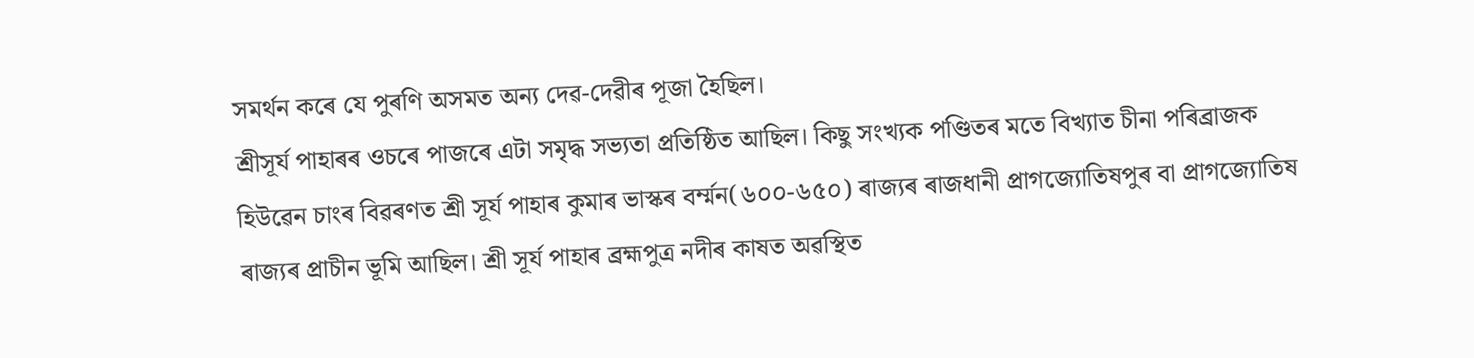সমৰ্থন কৰে যে পুৰণি অসমত অন্য দেৱ-দেৱীৰ পূজা হৈছিল।
শ্ৰীসূৰ্য পাহাৰৰ ওচৰে পাজৰে এটা সমৃদ্ধ সভ্যতা প্ৰতিষ্ঠিত আছিল। কিছু সংখ্যক পণ্ডিতৰ মতে বিখ্যাত চীনা পৰিব্ৰাজক হিউৱেন চাংৰ বিৱৰণত শ্ৰী সূৰ্য পাহাৰ কুমাৰ ভাস্কৰ বৰ্ম্মন(৬০০-৬৫০) ৰাজ্যৰ ৰাজধানী প্ৰাগজ্যোতিষপুৰ বা প্ৰাগজ্যোতিষ ৰাজ্যৰ প্ৰাচীন ভূমি আছিল। শ্ৰী সূৰ্য পাহাৰ ব্ৰহ্মপুত্ৰ নদীৰ কাষত অৱস্থিত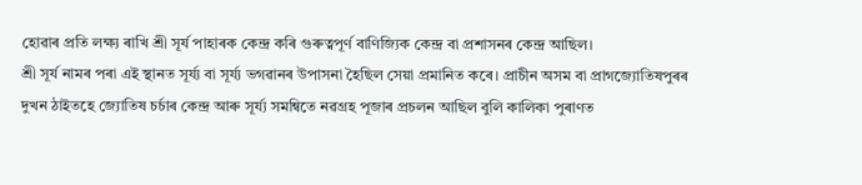হোৱাৰ প্ৰতি লক্ষ্য ৰাখি শ্ৰী সূৰ্য পাহাৰক কেন্দ্ৰ কৰি গুৰুত্বপূৰ্ণ বাণিজ্যিক কেন্দ্ৰ বা প্ৰশাসনৰ কেন্দ্ৰ আছিল।
শ্ৰী সূৰ্য নামৰ পৰা এই স্থানত সূৰ্য্য বা সূৰ্য্য ভগৱানৰ উপাসনা হৈছিল সেয়া প্ৰমানিত কৰে। প্ৰাচীন অসম বা প্ৰাগজ্যোতিষপুৰৰ দুখন ঠাইতহে জ্যোতিষ চৰ্চাৰ কেন্দ্ৰ আৰু সূৰ্য্য সমন্বিতে নৱগ্ৰহ পূজাৰ প্ৰচলন আছিল বুলি কালিকা পুৰাণত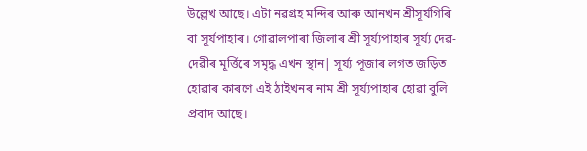উল্লেখ আছে। এটা নৱগ্ৰহ মন্দিৰ আৰু আনখন শ্ৰীসূৰ্যগিৰি বা সূৰ্যপাহাৰ। গোৱালপাৰা জিলাৰ শ্ৰী সূৰ্য্যপাহাৰ সূৰ্য্য দেৱ-দেৱীৰ মূৰ্ত্তিৰে সমৃদ্ধ এখন স্থান| সূৰ্য্য পূজাৰ লগত জড়িত হোৱাৰ কাৰণে এই ঠাইখনৰ নাম শ্ৰী সূৰ্য্যপাহাৰ হোৱা বুলি প্ৰবাদ আছে।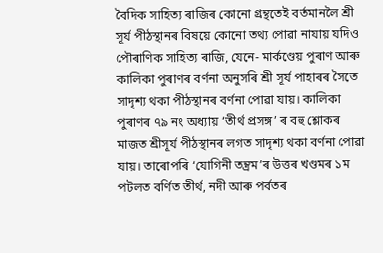বৈদিক সাহিত্য ৰাজিৰ কোনো গ্ৰন্থতেই বৰ্তমানলৈ শ্ৰী সূৰ্য পীঠস্থানৰ বিষয়ে কোনো তথ্য পোৱা নাযায় যদিও পৌৰাণিক সাহিত্য ৰাজি, যেনে- মাৰ্কণ্ডেয় পুৰাণ আৰু কালিকা পুৰাণৰ বৰ্ণনা অনুসৰি শ্ৰী সূৰ্য পাহাৰৰ সৈতে সাদৃশ্য থকা পীঠস্থানৰ বৰ্ণনা পোৱা যায়। কালিকা পুৰাণৰ ৭৯ নং অধ্যায় ‘তীৰ্থ প্ৰসঙ্গ’ ৰ বহু শ্লোকৰ মাজত শ্ৰীসূৰ্য পীঠস্থানৰ লগত সাদৃশ্য থকা বৰ্ণনা পোৱা যায়। তাৰোপৰি ‘যোগিনী তন্ত্ৰম’ৰ উত্তৰ খণ্ডমৰ ১ম পটলত বৰ্ণিত তীৰ্থ, নদী আৰু পৰ্বতৰ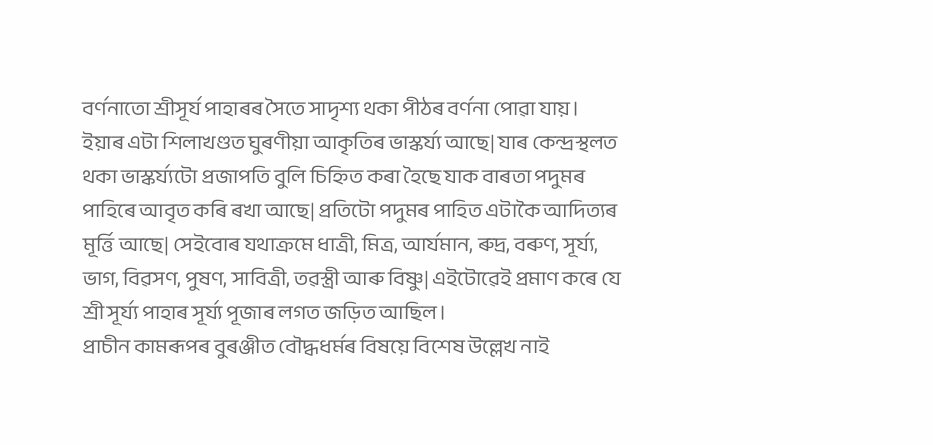বৰ্ণনাতো শ্ৰীসূৰ্য পাহাৰৰ সৈতে সাদৃশ্য থকা পীঠৰ বৰ্ণনা পোৱা যায়।
ইয়াৰ এটা শিলাখণ্ডত ঘুৰণীয়া আকৃতিৰ ভাস্কৰ্য্য আছে| যাৰ কেন্দ্ৰস্থলত থকা ভাস্কৰ্য্যটো প্ৰজাপতি বুলি চিহ্নিত কৰা হৈছে যাক বাৰতা পদুমৰ পাহিৰে আবৃত কৰি ৰখা আছে| প্ৰতিটো পদুমৰ পাহিত এটাকৈ আদিত্যৰ মূৰ্ত্তি আছে| সেইবোৰ যথাক্ৰমে ধাত্ৰী, মিত্ৰ, আৰ্যমান, ৰুদ্ৰ, বৰুণ, সূৰ্য্য, ভাগ, বিৱসণ, পুষণ, সাবিত্ৰী, তৱস্ত্ৰী আৰু বিষ্ণু| এইটোৱেই প্ৰমাণ কৰে যে শ্ৰী সূৰ্য্য পাহাৰ সূৰ্য্য পূজাৰ লগত জড়িত আছিল।
প্ৰাচীন কামৰূপৰ বুৰঞ্জীত বৌদ্ধধৰ্মৰ বিষয়ে বিশেষ উল্লেখ নাই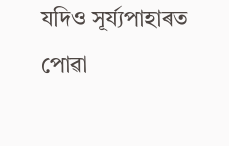যদিও সূৰ্য্যপাহাৰত পোৱা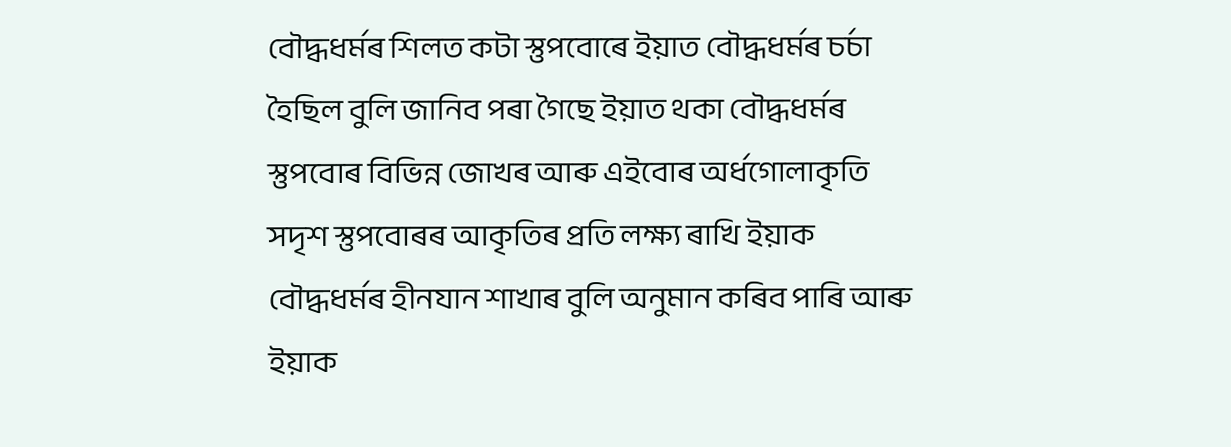বৌদ্ধধৰ্মৰ শিলত কটা স্তুপবোৰে ইয়াত বৌদ্ধধৰ্মৰ চৰ্চা হৈছিল বুলি জানিব পৰা গৈছে ইয়াত থকা বৌদ্ধধৰ্মৰ স্তুপবোৰ বিভিন্ন জোখৰ আৰু এইবোৰ অৰ্ধগোলাকৃতি সদৃশ স্তুপবোৰৰ আকৃতিৰ প্ৰতি লক্ষ্য ৰাখি ইয়াক বৌদ্ধধৰ্মৰ হীনযান শাখাৰ বুলি অনুমান কৰিব পাৰি আৰু ইয়াক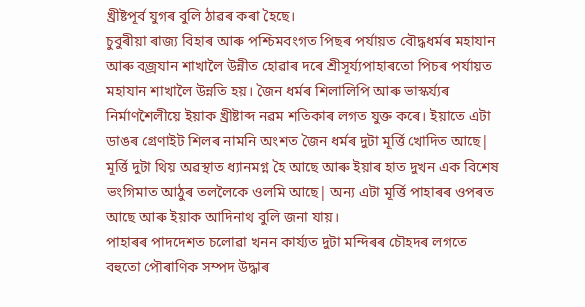খ্ৰীষ্টপূৰ্ব যুগৰ বুলি ঠাৱৰ কৰা হৈছে।
চুবুৰীয়া ৰাজ্য বিহাৰ আৰু পশ্চিমবংগত পিছৰ পৰ্যায়ত বৌদ্ধধৰ্মৰ মহাযান আৰু বজ্ৰযান শাখালৈ উন্নীত হোৱাৰ দৰে শ্ৰীসূৰ্য্যপাহাৰতো পিচৰ পৰ্যায়ত মহাযান শাখালৈ উন্নতি হয়। জৈন ধৰ্মৰ শিলালিপি আৰু ভাস্কৰ্য্যৰ নিৰ্মাণশৈলীয়ে ইয়াক খ্ৰীষ্টাব্দ নৱম শতিকাৰ লগত যুক্ত কৰে। ইয়াতে এটা ডাঙৰ গ্ৰেণাইট শিলৰ নামনি অংশত জৈন ধৰ্মৰ দুটা মূৰ্ত্তি খোদিত আছে| মূৰ্ত্তি দুটা থিয় অৱস্থাত ধ্যানমগ্ন হৈ আছে আৰু ইয়াৰ হাত দুখন এক বিশেষ ভংগিমাত আঠুৰ তললৈকে ওলমি আছে| অন্য এটা মূৰ্ত্তি পাহাৰৰ ওপৰত আছে আৰু ইয়াক আদিনাথ বুলি জনা যায়।
পাহাৰৰ পাদদেশত চলোৱা খনন কাৰ্য্যত দুটা মন্দিৰৰ চৌহদৰ লগতে বহুতো পৌৰাণিক সম্পদ উদ্ধাৰ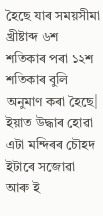হৈছে যাৰ সময়সীমা খ্ৰীষ্টাব্দ ৬শ শতিকাৰ পৰা ১২শ শতিকাৰ বুলি অনুমাণ কৰা হৈছে| ইয়াত উদ্ধাৰ হোৱা এটা মন্দিৰৰ চৌহদ ইটাৰে সজোৱা আৰু ই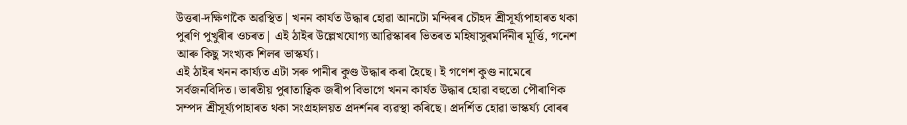উত্তৰা-দক্ষিণাকৈ অৱস্থিত| খনন কাৰ্যত উদ্ধাৰ হোৱা আনটো মন্দিৰৰ চৌহদ শ্ৰীসূৰ্য্যপাহাৰত থকা পুৰণি পুখুৰীৰ ওচৰত| এই ঠাইৰ উল্লেখযোগ্য আৱিস্কাৰৰ ভিতৰত মহিষাসুৰমৰ্দিনীৰ মূৰ্ত্তি, গনেশ আৰু কিছু সংখ্যক শিলৰ ভাস্কৰ্য্য।
এই ঠাইৰ খনন কাৰ্য্যত এটা সৰু পানীৰ কুণ্ড উদ্ধাৰ কৰা হৈছে। ই গণেশ কুণ্ড নামেৰে সৰ্বজনবিদিত। ভাৰতীয় পুৰাতাত্বিক জৰীপ বিভাগে খনন কাৰ্যত উদ্ধাৰ হোৱা বহুতো পৌৰাণিক সম্পদ শ্ৰীসূৰ্য্যপাহাৰত থকা সংগ্ৰহালয়ত প্ৰদৰ্শনৰ ব্যৱস্থা কৰিছে। প্ৰদৰ্শিত হোৱা ভাস্কৰ্য্য বোৰৰ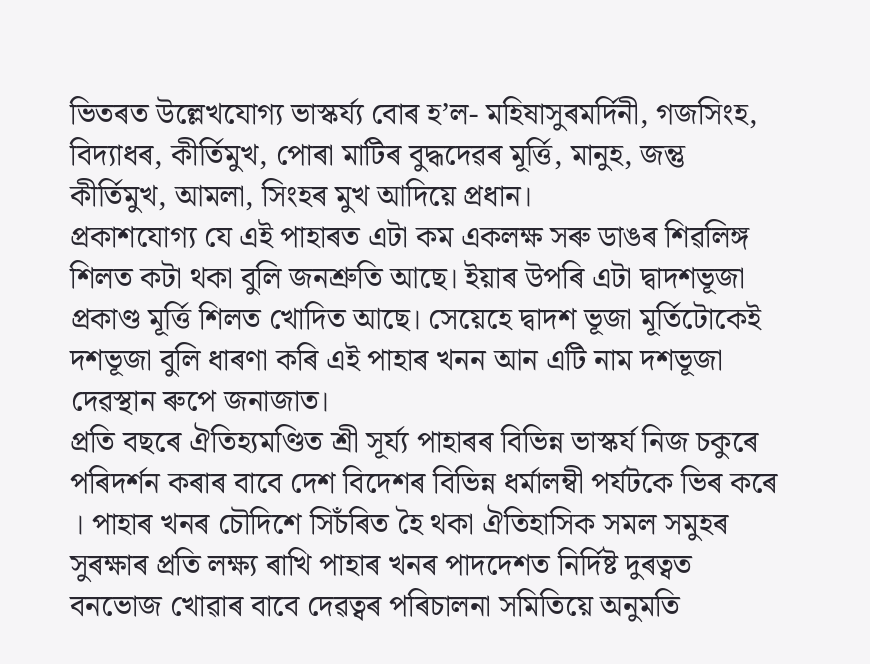ভিতৰত উল্লেখযোগ্য ভাস্কৰ্য্য বোৰ হ’ল- মহিষাসুৰমৰ্দিনী, গজসিংহ, বিদ্যাধৰ, কীৰ্তিমুখ, পোৰা মাটিৰ বুদ্ধদেৱৰ মূৰ্ত্তি, মানুহ, জন্তু কীৰ্তিমুখ, আমলা, সিংহৰ মুখ আদিয়ে প্ৰধান।
প্ৰকাশযোগ্য যে এই পাহাৰত এটা কম একলক্ষ সৰু ডাঙৰ শিৱলিঙ্গ শিলত কটা থকা বুলি জনশ্ৰুতি আছে। ইয়াৰ উপৰি এটা দ্বাদশভূজা প্ৰকাণ্ড মূৰ্ত্তি শিলত খোদিত আছে। সেয়েহে দ্বাদশ ভূজা মূৰ্তিটোকেই দশভূজা বুলি ধাৰণা কৰি এই পাহাৰ খনন আন এটি নাম দশভূজা দেৱস্থান ৰুপে জনাজাত।
প্ৰতি বছৰে ঐতিহ্যমণ্ডিত শ্ৰী সূৰ্য্য পাহাৰৰ বিভিন্ন ভাস্কৰ্য নিজ চকুৰে পৰিদৰ্শন কৰাৰ বাবে দেশ বিদেশৰ বিভিন্ন ধৰ্মালম্বী পৰ্যটকে ভিৰ কৰে । পাহাৰ খনৰ চৌদিশে সিচঁৰিত হৈ থকা ঐতিহাসিক সমল সমুহৰ সুৰক্ষাৰ প্ৰতি লক্ষ্য ৰাখি পাহাৰ খনৰ পাদদেশত নিৰ্দিষ্ট দুৰত্বত বনভোজ খোৱাৰ বাবে দেৱত্বৰ পৰিচালনা সমিতিয়ে অনুমতি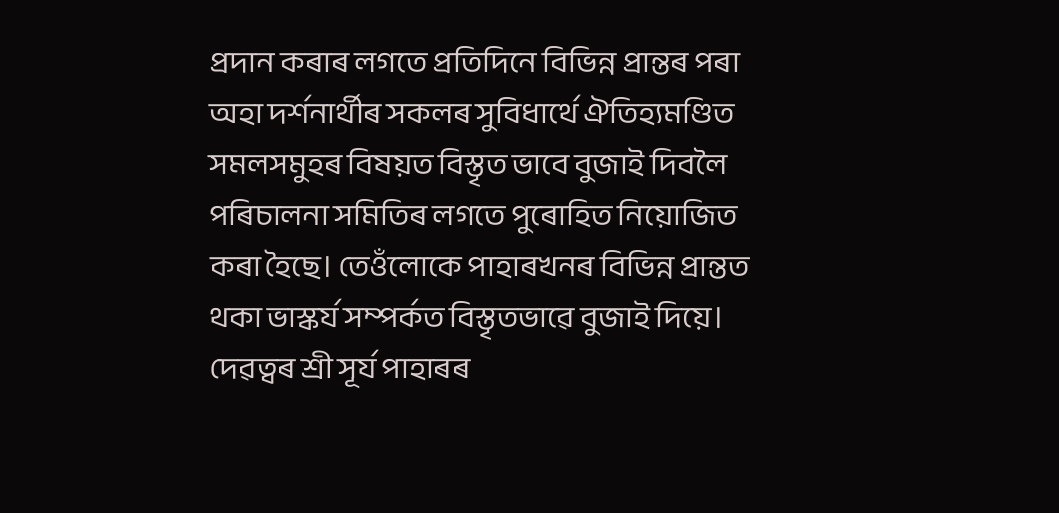প্ৰদান কৰাৰ লগতে প্ৰতিদিনে বিভিন্ন প্ৰান্তৰ পৰা অহা দৰ্শনাৰ্থীৰ সকলৰ সুবিধাৰ্থে ঐতিহ্যমণ্ডিত সমলসমুহৰ বিষয়ত বিস্তৃত ভাবে বুজাই দিবলৈ পৰিচালনা সমিতিৰ লগতে পুৰোহিত নিয়োজিত কৰা হৈছে। তেওঁলোকে পাহাৰখনৰ বিভিন্ন প্ৰান্তত থকা ভাস্কৰ্য সম্পৰ্কত বিস্তৃতভাৱে বুজাই দিয়ে। দেৱত্বৰ শ্রী সূৰ্য পাহাৰৰ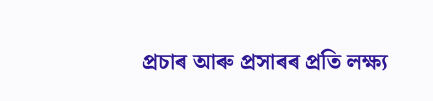প্ৰচাৰ আৰু প্ৰসাৰৰ প্ৰতি লক্ষ্য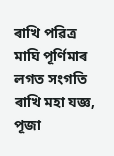ৰাখি পৱিত্ৰ মাঘি পূৰ্ণিমাৰ লগত সংগতি ৰাখি মহা যজ্ঞ, পূজা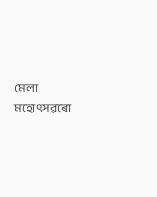মেলা মহোৎসৱৰো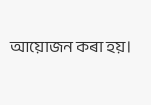আয়োজন কৰা হয়।